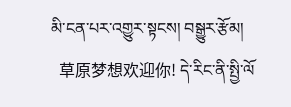མི་ངན་པར་འགྱུར་སྟངས། བསྒྱུར་རྩོམ།
  草原梦想欢迎你! དེ་རིང་ནི་སྤྱི་ལོ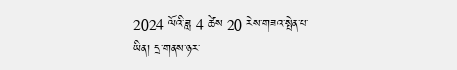2024 ལོའི་ཟླ 4 ཚེས 20 རེས་གཟའ་སྤེན་པ་ཡིན། དྲ་གནས་ཉར་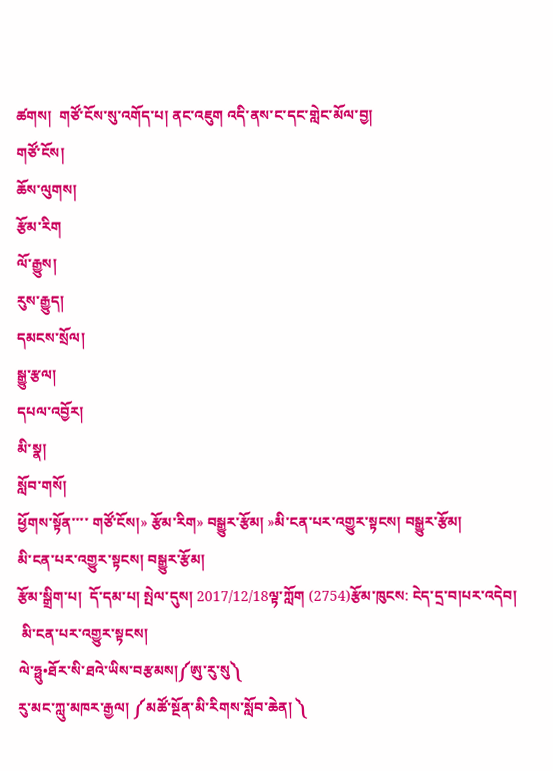ཚགས།  གཙོ་ངོས་སུ་འགོད་པ། ནང་འཇུག འདི་ནས་ང་དང་གླེང་མོལ་བྱ།
གཙོ་ངོས།
ཆོས་ལུགས།
རྩོམ་རིག
ལོ་རྒྱུས།
རུས་རྒྱུད།
དམངས་སྲོལ།
སྒྱུ་རྩལ།
དཔལ་འབྱོར།
མི་སྣ།
སློབ་གསོ།
ཕྱོགས་སྟོན་་་་ གཙོ་ངོས།» རྩོམ་རིག» བསྒྱུར་རྩོམ། »མི་ངན་པར་འགྱུར་སྟངས། བསྒྱུར་རྩོམ།
མི་ངན་པར་འགྱུར་སྟངས། བསྒྱུར་རྩོམ།
རྩོམ་སྒྲིག་པ།  དོ་དམ་པ། སྤེལ་དུས། 2017/12/18ལྟ་ཀློག (2754)རྩོམ་ཁུངས: ངེད་དྲ་བ།པར་འདེབ།
 མི་ངན་པར་འགྱུར་སྟངས།
ལེ་ཧྥུ•ཐོར་སི་ཐའེ་ཡིས་བརྩམས།༼ཨུ་རུ་སུ༽
རུ་མང་ཀླུ་མཁར་རྒྱལ། ༼མཚོ་སྔོན་མི་རིགས་སློབ་ཆེན། ༽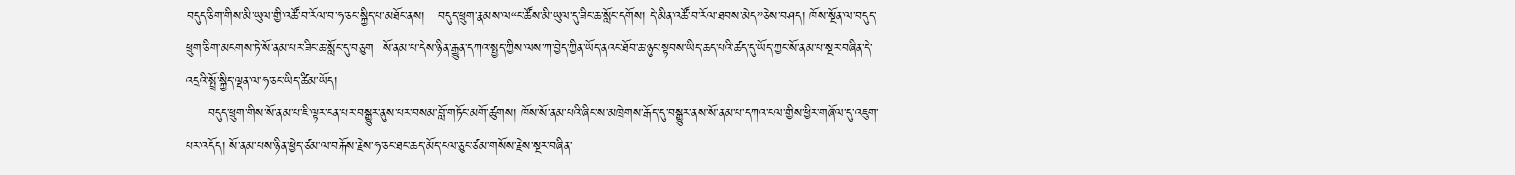བདུད་ཅིག་གིས་མི་ཡུལ་གྱི་འཚོ་བ་རོལ་བ་ཧ་ཅང་སྐྱིད་པ་མཐོང་ནས།   བདུད་ཕྲུག་རྣམས་ལ“ང་ཚོས་མི་ཡུལ་དུ་ཟིང་ཆ་སློང་དགོས། དེ་མིན་འཚོ་བ་རོལ་ཐབས་མེད”ཅེས་བཤད། ཁོས་སྔོན་ལ་བདུད་ཕྲུག་ཅིག་མངགས་ཏེ་སོ་ནམ་པར་ཟིང་ཆ་སློང་དུ་བཅུག  སོ་ནམ་པ་དེས་ཉིན་རྒྱུན་དཀའ་སྤྱད་ཀྱིས་ལས་ཀ་བྱེད་ཀྱིན་ཡོད་ནའང་ཐོབ་ཆ་ཉུང་སྟབས་ཡིད་ཆད་པའི་ཚད་དུ་ཡོད་ཀྱང་སོ་ནམ་པ་སྔར་བཞིན་དེ་འདྲའི་སྤྲོ་སྐྱིད་ལྡན་ལ་ཧ་ཅང་ཡིད་ཚིམ་ཡོད།
     བདུད་ཕྲུག་གིས་སོ་ནམ་པ་ཇི་ལྟར་ངན་པར་བསྒྱུར་ནུས་པར་བསམ་བློ་གཏོང་མགོ་ཚུགས། ཁོས་སོ་ནམ་པའི་ཞིང་ས་མཁྲེགས་རྒོད་དུ་བསྒྱུར་ནས་སོ་ནམ་པ་དཀའ་ངལ་གྱིས་ཕྱིར་གཞོལ་དུ་འཇུག་པར་འདོད། སོ་ནམ་པས་ཉིན་ཕྱེད་ཙམ་ལ་བརྐོས་རྗེས་ཧ་ཅང་ཐང་ཆད་མོད་ངལ་ཅུང་ཙམ་གསོས་རྗེས་སྔར་བཞིན་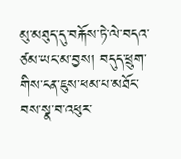མུ་མཐུད་དུ་བརྐོས་ཏེ་ལེ་བདའ་ཙམ་ཡང་མ་བྱས། བདུད་ཕྲུག་གིས་ངན་ཇུས་ཕམ་པ་མཐོང་བས་སྣ་བ་འཕུར་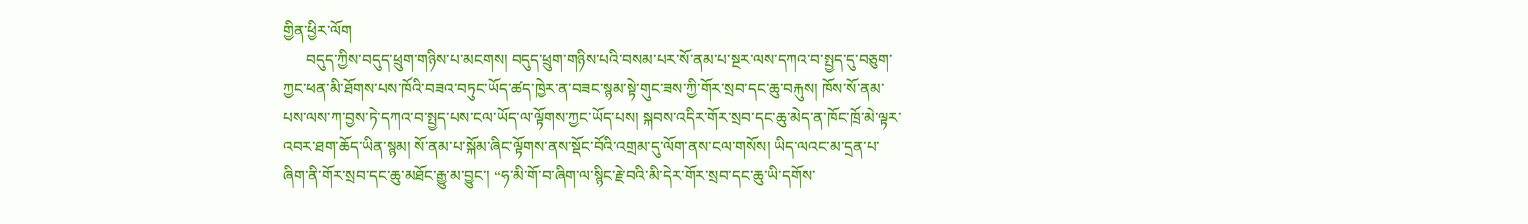གྱིན་ཕྱིར་ལོག
      བདུད་ཀྱིས་བདུད་ཕྲུག་གཉིས་པ་མངགས། བདུད་ཕྲུག་གཉིས་པའི་བསམ་པར་སོ་ནམ་པ་སྔར་ལས་དཀའ་བ་སྤྱད་དུ་བཅུག་ཀྱང་ཕན་མི་ཐོགས་པས་ཁོའི་བཟའ་བཏུང་ཡོད་ཚད་ཁྱེར་ན་བཟང་སྙམ་སྟེ་གུང་ཟས་ཀྱི་གོར་སྲབ་དང་ཆུ་བརྐུས། ཁོས་སོ་ནམ་པས་ལས་ཀ་བྱས་ཏེ་དཀའ་བ་སྤྱད་པས་ངལ་ཡོད་ལ་ལྟོགས་ཀྱང་ཡོད་པས། སྐབས་འདིར་གོར་སྲབ་དང་ཆུ་མེད་ན་ཁོང་ཁྲོ་མེ་ལྟར་འབར་ཐག་ཆོད་ཡིན་སྙམ། སོ་ནམ་པ་སྐོམ་ཞིང་ལྟོགས་ནས་སྡོང་བོའི་འགྲམ་དུ་ལོག་ནས་ངལ་གསོས། ཡིད་ལའང་མ་དྲན་པ་ཞིག་ནི་གོར་སྲབ་དང་ཆུ་མཐོང་རྒྱུ་མ་བྱུང་། “ཧ་མི་གོ་བ་ཞིག་ལ་སྙིང་རྗེ་བའི་མི་དེར་གོར་སྲབ་དང་ཆུ་ཡི་དགོས་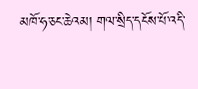མཁོ་ཧ་ཅང་ཆེའམ། གལ་སྲིད་དངོས་པོ་འདི་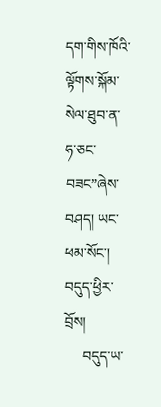དག་གིས་ཁོའི་ལྟོགས་སྐོམ་སེལ་ཐུབ་ན་ཧ་ཅང་བཟང”ཞེས་བཤད། ཡང་ཕམ་སོང་། བདུད་ཕྱིར་བྲོས།
     བདུད་ཡ་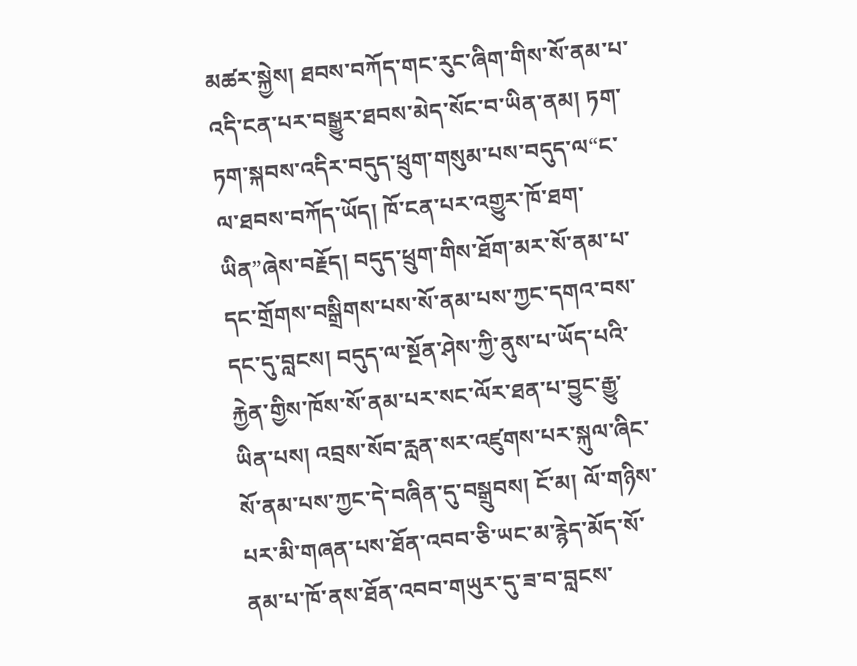མཚར་སྐྱེས། ཐབས་བཀོད་གང་རུང་ཞིག་གིས་སོ་ནམ་པ་འདི་ངན་པར་བསྒྱུར་ཐབས་མེད་སོང་བ་ཡིན་ནམ། ཏག་ཏག་སྐབས་འདིར་བདུད་ཕྲུག་གསུམ་པས་བདུད་ལ“ང་ལ་ཐབས་བཀོད་ཡོད། ཁོ་ངན་པར་འགྱུར་ཁོ་ཐག་ཡིན”ཞེས་བརྗོད། བདུད་ཕྲུག་གིས་ཐོག་མར་སོ་ནམ་པ་དང་གྲོགས་བསྒྲིགས་པས་སོ་ནམ་པས་ཀྱང་དགའ་བས་དང་དུ་བླངས། བདུད་ལ་སྔོན་ཤེས་ཀྱི་ནུས་པ་ཡོད་པའི་རྐྱེན་གྱིས་ཁོས་སོ་ནམ་པར་སང་ལོར་ཐན་པ་བྱུང་རྒྱུ་ཡིན་པས། འབྲས་སོབ་རླན་སར་འཛུགས་པར་སྐུལ་ཞིང་སོ་ནམ་པས་ཀྱང་དེ་བཞིན་དུ་བསྒྲུབས། ངོ་མ། ལོ་གཉིས་པར་མི་གཞན་པས་ཐོན་འབབ་ཅི་ཡང་མ་རྙེད་མོད་སོ་ནམ་པ་ཁོ་ནས་ཐོན་འབབ་གཡུར་དུ་ཟ་བ་བླངས་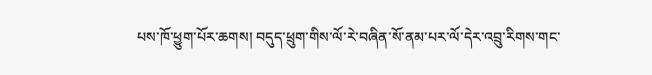པས་ཁོ་ཕྱུག་པོར་ཆགས། བདུད་ཕྲུག་གིས་ལོ་རེ་བཞིན་སོ་ནམ་པར་ལོ་དེར་འབྲུ་རིགས་གང་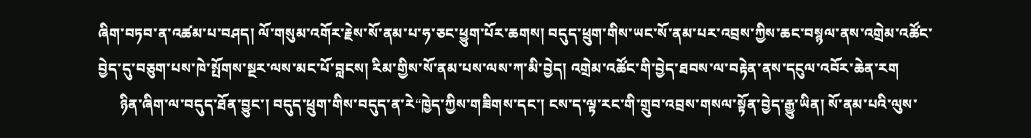ཞིག་བཏབ་ན་འཚམ་པ་བཤད། ལོ་གསུམ་འགོར་རྗེས་སོ་ནམ་པ་ཧ་ཅང་ཕྱུག་པོར་ཆགས། བདུད་ཕྲུག་གིས་ཡང་སོ་ནམ་པར་འབྲས་ཀྱིས་ཆང་བསྙལ་ནས་འགྲེམ་འཚོང་བྱེད་དུ་བཅུག་པས་ཁེ་སྤོགས་སྔར་ལས་མང་པོ་བླངས། རིམ་གྱིས་སོ་ནམ་པས་ལས་ཀ་མི་བྱེད། འགྲེམ་འཚོང་གི་བྱེད་ཐབས་ལ་བརྟེན་ནས་དངུལ་འབོར་ཆེན་རག
      ཉིན་ཞིག་ལ་བདུད་ཐོན་བྱུང་། བདུད་ཕྲུག་གིས་བདུད་ན་རེ“ཁྱེད་ཀྱིས་གཟིགས་དང་། ངས་ད་ལྟ་རང་གི་གྲུབ་འབྲས་གསལ་སྟོན་བྱེད་རྒྱུ་ཡིན། སོ་ནམ་པའི་ལུས་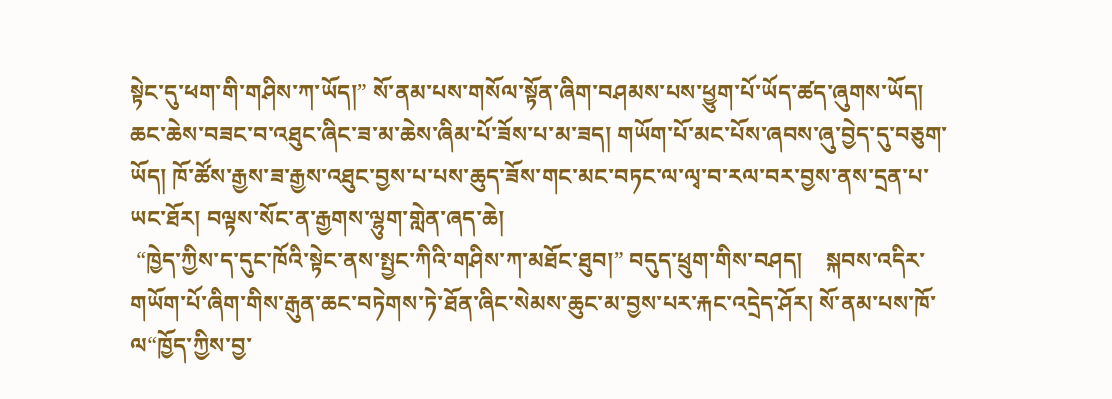སྟེང་དུ་ཕག་གི་གཤིས་ཀ་ཡོད།” སོ་ནམ་པས་གསོལ་སྟོན་ཞིག་བཤམས་པས་ཕྱུག་པོ་ཡོད་ཚད་ཞུགས་ཡོད། ཆང་ཆེས་བཟང་བ་འཐུང་ཞིང་ཟ་མ་ཆེས་ཞིམ་པོ་ཟོས་པ་མ་ཟད། གཡོག་པོ་མང་པོས་ཞབས་ཞུ་བྱེད་དུ་བཅུག་ཡོད། ཁོ་ཚོས་རྒྱས་ཟ་རྒྱས་འཐུང་བྱས་པ་པས་ཆུད་ཟོས་གང་མང་བཏང་ལ་ལྭ་བ་རལ་བར་བྱས་ནས་དྲན་པ་ཡང་ཐོར། བལྟས་སོང་ན་རྒྱགས་ལྷུག་གླེན་ཞད་ཆེ།
 “ཁྱེད་ཀྱིས་ད་དུང་ཁོའི་སྟེང་ནས་སྤྱང་ཀིའི་གཤིས་ཀ་མཐོང་ཐུབ།” བདུད་ཕྲུག་གིས་བཤད།    སྐབས་འདིར་གཡོག་པོ་ཞིག་གིས་རྒུན་ཆང་བཏེགས་ཏེ་ཐོན་ཞིང་སེམས་ཆུང་མ་བྱས་པར་རྐང་འདྲེད་ཤོར། སོ་ནམ་པས་ཁོ་ལ“ཁྱོད་ཀྱིས་བྱ་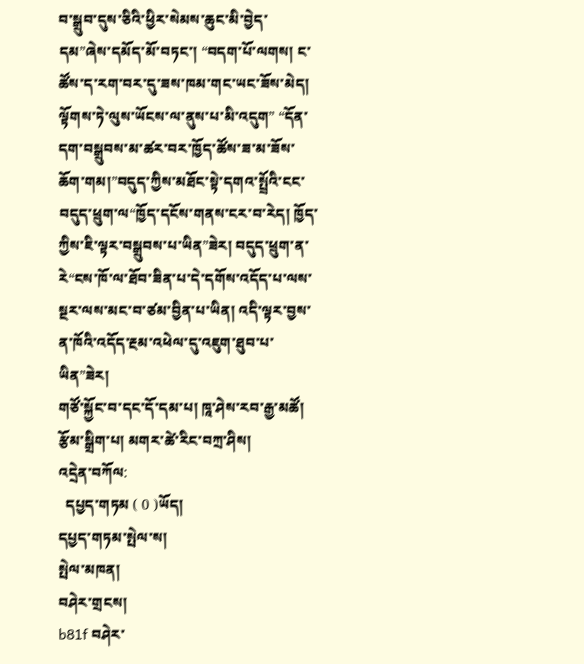བ་སྒྲུབ་དུས་ཅིའི་ཕྱིར་སེམས་ཆུང་མི་བྱེད་དམ”ཞེས་དམོད་མོ་བཏང་། “བདག་པོ་ལགས། ང་ཚོས་ད་རག་བར་དུ་ཟས་ཁམ་གང་ཡང་ཟོས་མེད། ལྟོགས་ཏེ་ལུས་ཡོངས་ལ་ནུས་པ་མི་འདུག” “དོན་དག་བསྒྲུབས་མ་ཚར་བར་ཁྱོད་ཚོས་ཟ་མ་ཟོས་ཆོག་གམ།”བདུད་ཀྱིས་མཐོང་སྟེ་དགའ་སྤྲོའི་ངང་བདུད་ཕྲུག་ལ“ཁྱོད་དངོས་གནས་ངར་བ་རེད། ཁྱོད་ཀྱིས་ཇི་ལྟར་བསྒྲུབས་པ་ཡིན”ཟེར། བདུད་ཕྲུག་ན་རེ“ངས་ཁོ་ལ་ཐོབ་ཟིན་པ་དེ་དགོས་འདོད་པ་ལས་སྔར་ལས་མང་བ་ཙམ་བྱིན་པ་ཡིན། འདི་ལྟར་བྱས་ན་ཁོའི་འདོད་རྔམ་འཕེལ་དུ་འཇུག་ཐུབ་པ་ཡིན”ཟེར།
གཙོ་སྐྱོང་བ་དང་དོ་དམ་པ། ཁཱ་ཤེས་རབ་རྒྱ་མཚོ།
རྩོམ་སྒྲིག་པ། མགར་ཚེ་རིང་བཀྲ་ཤིས།
འདྲེན་བཀོལ:
  དཔྱད་གཏམ ( 0 )ཡོད།
དཔྱད་གཏམ་སྤེལ་ས།
སྤེལ་མཁན།
བཤེར་གྲངས།
b81f བཤེར་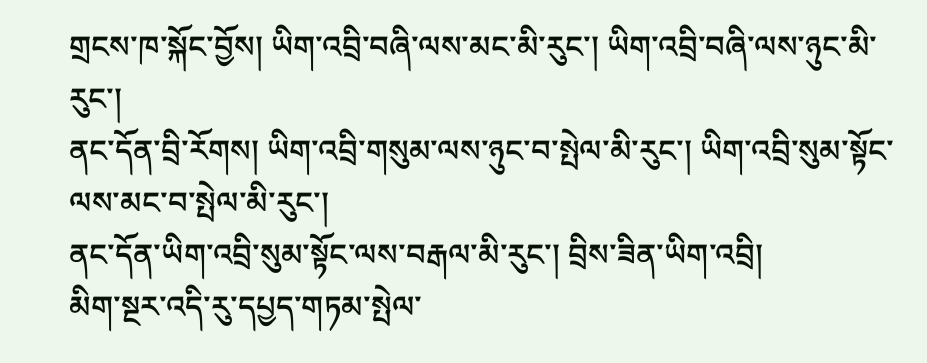གྲངས་ཁ་སྐོང་བྱོས། ཡིག་འབྲི་བཞི་ལས་མང་མི་རུང་། ཡིག་འབྲི་བཞི་ལས་ཉུང་མི་རུང་།
ནང་དོན་བྲི་རོགས། ཡིག་འབྲི་གསུམ་ལས་ཉུང་བ་སྤེལ་མི་རུང་། ཡིག་འབྲི་སུམ་སྟོང་ལས་མང་བ་སྤེལ་མི་རུང་།
ནང་དོན་ཡིག་འབྲི་སུམ་སྟོང་ལས་བརྒལ་མི་རུང་། བྲིས་ཟིན་ཡིག་འབྲི།
མིག་སྔར་འདི་རུ་དཔྱད་གཏམ་སྤེལ་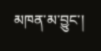མཁན་མ་བྱུང་།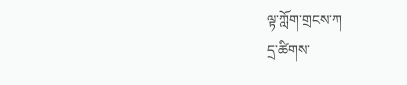ལྟ་ཀློག་གྲངས་ཀ
དྲ་ཚིགས་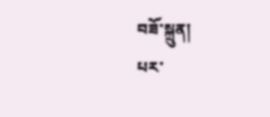བཟོ་སྐྲུན།
པར་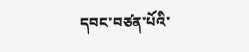དབང་བཙན་པོའི་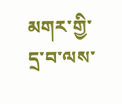མགར་གྱི་དྲ་བ་ལས་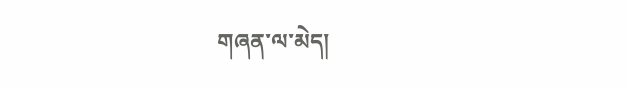གཞན་ལ་མེད།